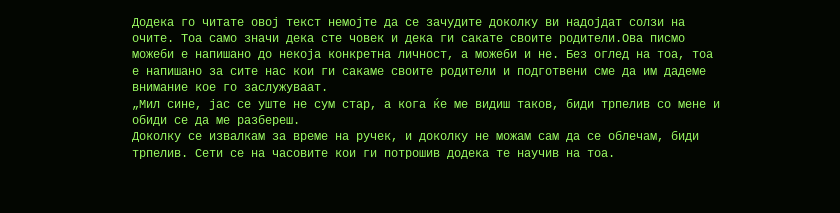Додека го читате овој текст немојте да се зачудите доколку ви надојдат солзи на очите. Тоа само значи дека сте човек и дека ги сакате своите родители.Ова писмо можеби е напишано до некоја конкретна личност, а можеби и не. Без оглед на тоа, тоа е напишано за сите нас кои ги сакаме своите родители и подготвени сме да им дадеме внимание кое го заслужуваат.
„Мил сине, јас се уште не сум стар, а кога ќе ме видиш таков, биди трпелив со мене и обиди се да ме разбереш.
Доколку се извалкам за време на ручек, и доколку не можам сам да се облечам, биди трпелив. Сети се на часовите кои ги потрошив додека те научив на тоа.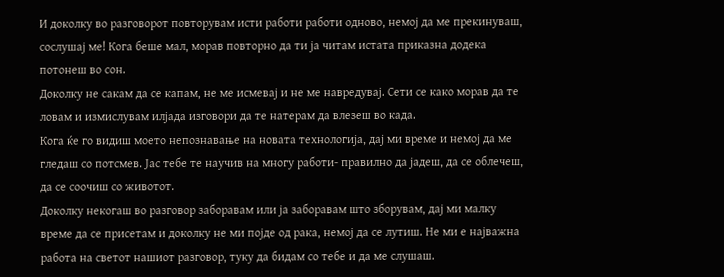И доколку во разговорот повторувам исти работи работи одново, немој да ме прекинуваш, сослушај ме! Кога беше мал, морав повторно да ти ја читам истата приказна додека потонеш во сон.
Доколку не сакам да се капам, не ме исмевај и не ме навредувај. Сети се како морав да те ловам и измислувам илјада изговори да те натерам да влезеш во када.
Кога ќе го видиш моето непознавање на новата технологија, дај ми време и немој да ме гледаш со потсмев. Јас тебе те научив на многу работи- правилно да јадеш, да се облечеш, да се соочиш со животот.
Доколку некогаш во разговор заборавам или ја заборавам што зборувам, дај ми малку време да се присетам и доколку не ми појде од рака, немој да се лутиш. Не ми е најважна работа на светот нашиот разговор, туку да бидам со тебе и да ме слушаш.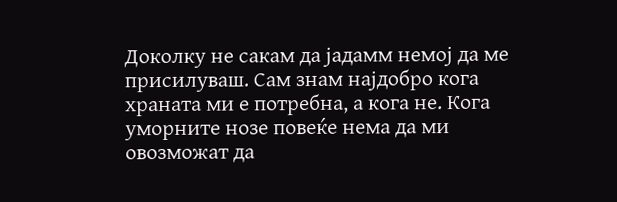Доколку не сакам да јадамм немој да ме присилуваш. Сам знам најдобро кога храната ми е потребна, а кога не. Кога уморните нозе повеќе нема да ми овозможат да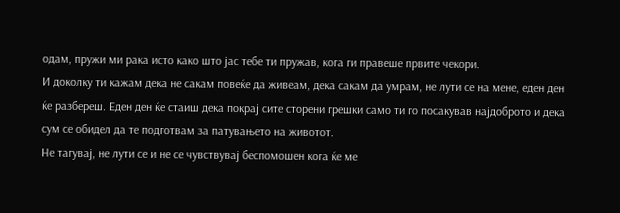одам, пружи ми рака исто како што јас тебе ти пружав, кога ги правеше првите чекори.
И доколку ти кажам дека не сакам повеќе да живеам, дека сакам да умрам, не лути се на мене, еден ден ќе разбереш. Еден ден ќе стаиш дека покрај сите сторени грешки само ти го посакував најдоброто и дека сум се обидел да те подготвам за патувањето на животот.
Не тагувај, не лути се и не се чувствувај беспомошен кога ќе ме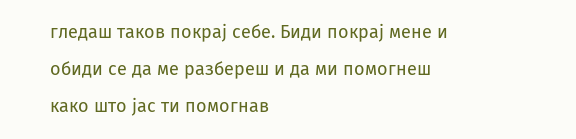гледаш таков покрај себе. Биди покрај мене и обиди се да ме разбереш и да ми помогнеш како што јас ти помогнав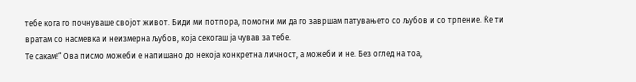тебе кога го почнуваше својот живот. Биди ми потпора, помогни ми да го завршам патувањето со љубов и со трпение. Ќе ти вратам со насмевка и неизмерна љубов, која секогаш ја чував за тебе.
Те сакам!“ Ова писмо можеби е напишано до некоја конкретна личност, а можеби и не. Без оглед на тоа,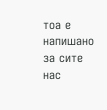тоа е напишано за сите нас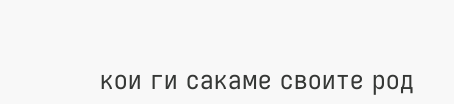кои ги сакаме своите род